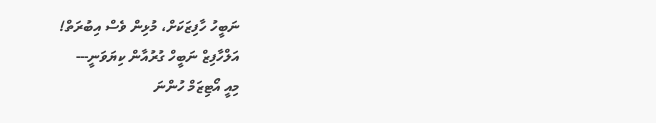ނަބީހު ހާފިޒަކަށް، މުޅިން ވެސް އިބުރަތް!
އަލްހާފިޒް ނަބީހް ގުރުއާން ކިޔަވަނީ---
މިއީ އޯޓިޒަމް ހުންނަ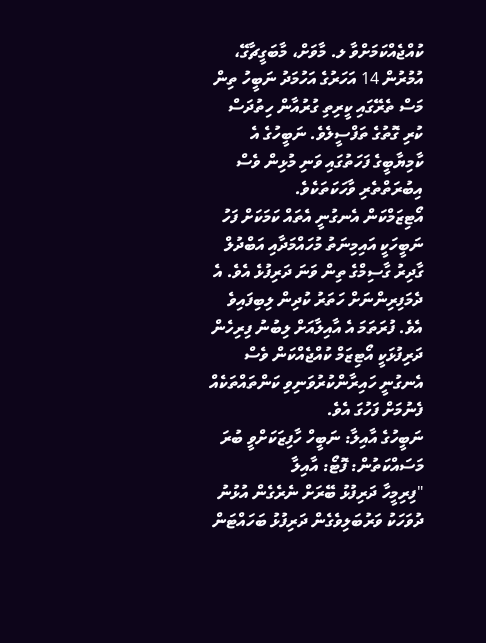ކުއްޖެއްކަމަށްވާ ލ. މާވަށް، މާބަގީޗާގޭ، އުމުރުން 14 އަހަރުގެ އަހުމަދު ނަބީހު ތިން މަސް ތެރޭގައި ކީރިތި ގުރުއާން ހިތުދަސް ކުރި ގޮތުގެ ތަފްސީލެވެ. ނަބީހުގެ އެ ކާމިޔާބީގެ ފަހަތުގައި ވަނި މުޅިން ވެސް އިބުރަތްތެރި ވާހަކަތަކެވެ.
އޯޓިޒަމްކަން އެނގުނީ އެތައް ކަމަކަށް ފަހު
ނަބީހަކީ އައިމިނަތު މުހައްމަދާއި އަބްދުލް ގާދިރު ގާސިމްގެ ތިން ވަނަ ދަރިފުޅެ އެވެ. އެ ދެމަފިރިންނަށް ހަތަރު ކުދިން ލިބިފައިވެ އެވެ. ފުރަތަމަ އެ އާއިލާއަށް ލިބުނު ފިރިހެން ދަރިފުޅަކީ އޯޓިޒަމް ކުއްޖެއްކަން ވެސް އެނގުނީ ހައިރާންކުރުވަނިވި ކަންތައްތަކެއް ފެނުމަށް ފަހުގަ އެވެ.
ނަބީހުގެ އާއިލާ: ނަބީހް ހާފިޒަކަށްވީ ބުރަ މަސައްކަތުން: ފޮޓޯ: އާއިލާ
"ފިރިމީހާ ދަރިފުޅު ބޭރަށް ނެރެގެން އުޅުނު ދުވަހަކު ވަރުބަލިވެގެން ދަރިފުޅު ބަހައްޓަން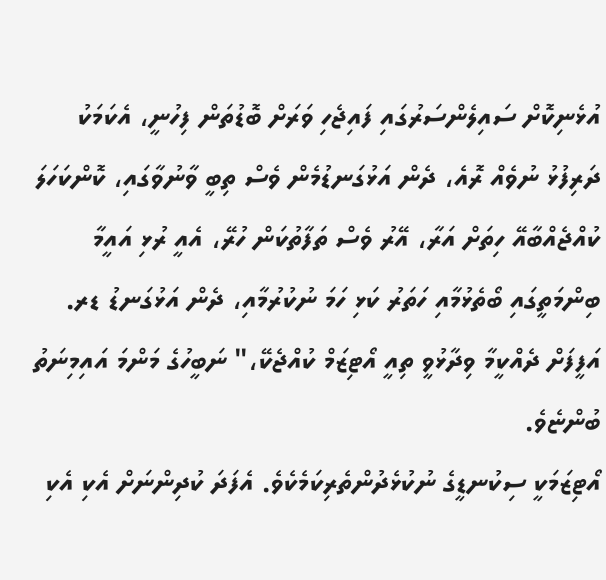އުޅެނިކޮށް ސައިލެންސަރުގައި ފައިޖެހި ވަރަށް ބޮޑުތަން ފިހުނީ، އެކަމަކު ދަރިފުޅު ނުވެއް ރޮއެ، ދެން އަޅުގަނޑުމެން ވެސް ތިބީ ވާނުވާގައި، ކޮންކަހަލަ ކުއްޖެއްބާއޭ ހިތަށް އަރާ، އޭރު ވެސް ތަފާތުކަން ހުރޭ، އެއީ ރުޅި އައީމާ ބިންމަތީގައި ބޯތެޅުމާއި ހަތަރު ކަޅި ހަމަ ނުކުރުމާއި، ދެން އަޅުގަނޑު ޑރ. އަފީފަށް ދެއްކީމާ ވިދާޅުވީ ތިއީ އޯޓިޒަމް ކުއްޖެކޭ،" ނަބީހުގެ މަންމަ އައިމިނަތު ބުންޏެވެ.
އޯޓިޒަމަކީ ސިކުނޑީގެ ނުކުޅެދުންތެރިކަމެކެވެ. އެފަދަ ކުދިންނަށް އެކި އެކި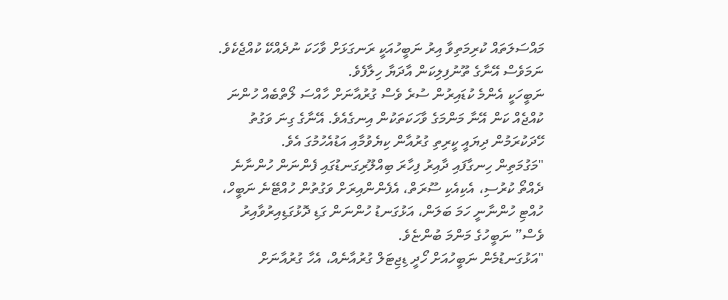މައްސަލަތައް ކުރިމަތިވާ އިރު ނަބީހުއަކީ ރަނގަޅަށް ވާހަކަ ނުދެއްކޭ ކުއްޖެކެވެ. ނަމަވެސް އޭނާގެ ތޫނުފިލިކަން އާދަޔާ ހިލާފެވެ.
ނަބީހަކީ އެންމެ ކުޑައިރުން ސުރެ ވެސް ގުރުއާނަށް ހާއްސަ ލޯތްބެއް ހުންނަ ކުއްޖެއް ކަން އޭނާ މަންމަގެ ވާހަކަތަކުން އިނގެއެވެ. އޭނާގެ ގިނަ ވަގުތު ހޭދަކުރަމުން ދިޔައީ ކީރިތި ގުރުއާން ކިޔެވުމާއި އަޑުއެހުމުގަ އެވެ.
"މަގުމަތިން ހިނގާފައި ދާއިރު ފިހާރަ ބިއްލޫރިގަނޑުގައި ފެންނަން ހުންނާނެ ދެއްތޯ ކުރުސި، އެކިއެކި ސޫރަތް، އެފެންންއިރަށް ވަގުތުން ހުއްޓޭނެ ނަބީހް، ހުއްޓި ހުންނާނީ ހަމަ ބަލަން، އަޅުގަނޑު ހުންނަން ގަޑި ދޮޅުގަޑިއިރުވާއިރު ވެސް” ނަބީހުގެ މަންމަ ބުންޏެވެ.
"އަޅުގަނޑުމެން ނަބީހުއަށް ހޯދީ ޑިޖިޓަލް ގުރުއާނެއް، އެހާ ގުރުއާނަށް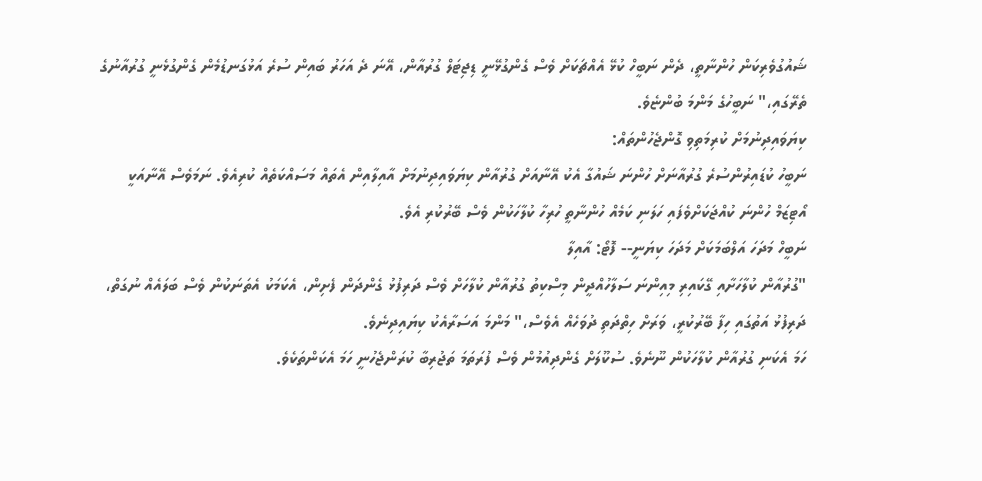ޝައުގުވެރިކަން ހުންނާތީ، ދެން ނަބީހް ކުޅޭ އެއްޗަކަށް ވެސް ގެންގުޅޭނީ ޑިޖިޓަލް ގުރުއާން، އޭނަ ދެ އަހަރު ބައިން ސުރެ އަޅުގަނޑުމެން ގެންގުޅެނީ ގުރުއާނުގެ ތެރޭގައި،" ނަބީހުގެ މަންމަ ބުންޏެވެ.
ކިޔަވައިދިނުމަށް ކުރިމަތިވި ގޮންޖެހުންތައް:
ނަބީހު ކުޑައިރުންސުރެ ގުރުއާނަށް ހުންނަ ޝައުގާ އެކު އޭނާއަށް ގުރުއާން ކިޔަވައިދިނުމަށް އާއިލާއިން އެތައް މަސައްކަތެއް ކުރިއެވެ. ނަމަވެސް އޭނާއަކީ އޯޓިޒަމް ހުންނަ ކުއްޖަކަށްވެފައި ހަލަނި ކަމެއް ހުންނާތީ ހުރިހާ ކުލާހަކުން ވެސް ބޭރުކުރި އެވެ.
ނަބީހް މަދަހަ އަލްބަމަކަށް މަދަހަ ކިޔަނީ-- ފޮޓޯ: އާއިލާ
"ގުރުއާން ކުލާހަށާއި ގޭކައިރި މިއިންނަ ސަލާހުއްދީން މިސްކިތު ގުރުއާން ކުލާހަށް ވެސް ދަރިފުޅު ގެންދަން ފެށިން، އެކަމަކު އެތަނަކުން ވެސް ބަލައެއް ނުގަތް، ދަރިފުޅު އަތުގައި ހިފާ ބޭރުކުރީ، ވަރަށް ހިތްދަތި ދުވަހެއް އެވެސް،" މަންމަ އަސަރާއެކު ކިޔައިދިނެވެ.
ހަމަ އެކަނި ގުރުއާން ކުލާހަކުން ނޫނެވެ. ސުކޫލަށް ގެންދިއުމުން ވެސް ފުރަތަމަ ތަޖުރިބާ ކުރަންޖެހުނީ ހަމަ އެކަންތަކެވެ.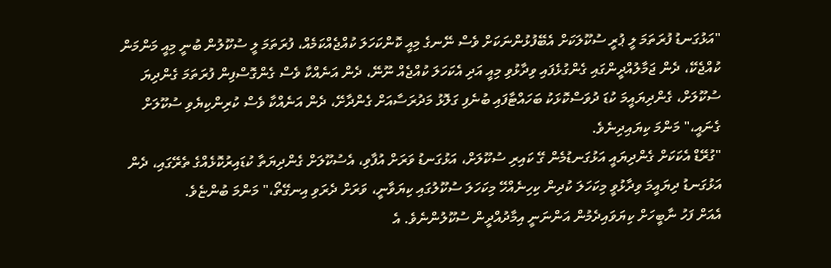"އަޅުގަނޑު ފުރަތަމަ ލީ ޕުރީ ސުކޫލަކަށް އެބޭފުޅުންނަކަށް ވެސް ނޭނގެ މިއީ ކޮންކަހަލަ ކުއްޖެއްކަމެއް، ފުރަތަމަ ލީ ސުކޫލުން ބުނީ މިއީ މަންމަން ކުއްޖެކޭ، ދެން ޖަމާލުއްދީންގައި ގެންގުޅެފައި ވިދާޅުވި މިއީ އަދި އެކަހަލަ ކުއްޖެއް ނޫނޭ، ދެން އަނެއްކާ ވެސް ގެންގޮސްފިން ފުރަތަމަ ގެންދިޔަ ސުކޫލަށް، ގެންދިޔައީމަ ކުޑަ ދުވަސްކޮޅަކު ބަހައްޓާފައި ބުނެފި ގަލޮޅު މަދުރަސާއަށް ގެންދާށޭ، ދެން އަނެއްކާ ވެސް ކުރިންކިޔެވި ސުކޫލަށް ގެނައީ،" މަންމަ ކިޔައިދިނެވެ.
"ގުރޭޑް އެކަކަށް ގެންދިޔައީ އަޅުގަނޑުމެން ގޭ ކައިރި ސުކޫލަށް، އަޅުގަނޑު ވަރަށް އުފާވި، އެސުކޫލަށް ގެންދިޔަތާ ކުޑައިރުކޮޅެއްގެ ތެރޭގައި، ދެން އަޅުގަނޑު ދިޔައީމަ ވިދާޅުވީ މިކަހަލަ ކުދިން ކިހިނެއްހޭ މިކަހަލަ ސުކޫލުގައި ކިޔަވާނީ، ވަރަށް ދެރަވި އިނގޭތޯ،" މަންމަ ބުންޏެވެ.
އެއަށް ފަހު ނާބީހަށް ކިޔަވައިދެމުން އަންނަނީ އިމާދުއްދީން ސުކޫލުންނެވެ. އެ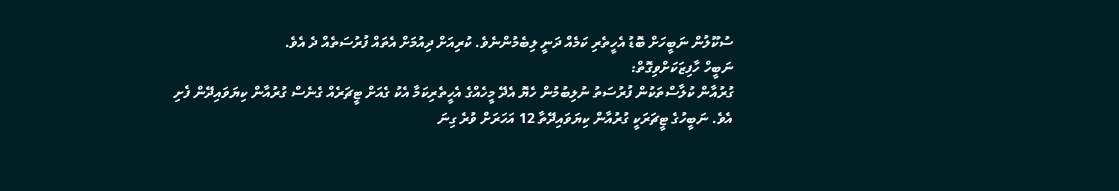ސުކޫލުން ނަބީހަށް ބޮޑު އެހީތެރި ކަމެއް ދަނީ ލިބެމުންނެވެ. ކުރިއަށް ދިއުމަށް އެތައް ފުރުސަތެއް ދެ އެވެ.
ނަބީހް ހާފިޒަކަށްވިގޮތް:
ގުރުއާން ކުލާސްތަކުން ފުރުސަތު ނުލިބުމުން ހެޔޮ އެދޭ މީހެއްގެ އެހީތެރިކަމާ އެކު ގެއަށް ޓީޗަރެއް ގެނެސް ގުރުއާން ކިޔަވައިދޭން ފެށި އެވެ. ނަބީހުގެ ޓީޗަރަކީ ގުރުއާން ކިޔަވައިދޭތާ 12 އަހަރަށް ވުރެ ގިނަ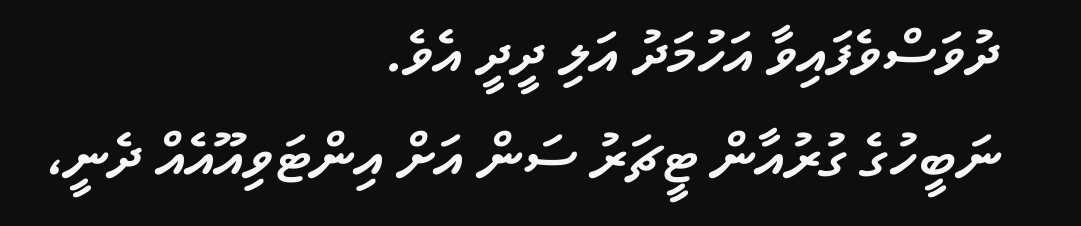ދުވަސްވެފައިވާ އަހުމަދު އަލި ދީދީ އެވެ.
ނަބީހުގެ ގުރުއާން ޓީޗަރު ސަން އަށް އިންޓަވިއޫއެއް ދެނީ،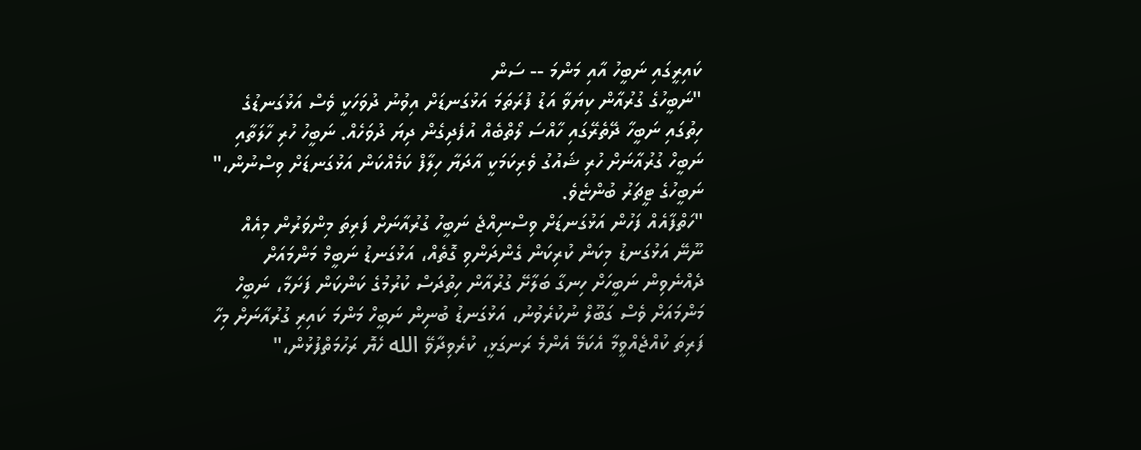ކައިރީގައި ނަބީހު އާއި މަންމަ -- ސަން
"ނަބީހުގެ ގުރުއާން ކިޔަވާ އަޑު ފުރަތަމަ އަޅުގަނޑަށް އިވުނު ދުވަހަކީ ވެސް އަޅުގަނޑުގެ ހިތުގައި ނަބީހާ ދޭތެރޭގައި ހާއްސަ ލޯތްބެއް އުފެދިގެން ދިޔަ ދުވަހެއް. ނަބީހު ހުރި ހާލަތާއި ނަބީހް ގުރުއާނަށް ހުރި ޝައުގު ވެރިކަމަކީ އާދަޔާ ހިލާފް ކަމެއްކަން އަޅުގަނޑަށް ވިސްނުން،" ނަބީހުގެ ޓީޗަރު ބުންޏެވެ.
"ހަތްފާއެއް ފަހުން އަޅުގަނޑަށް ވިސްނިއްޖެ ނަބީހު ގުރުއާނަށް ފަރިތަ މިންވަރުން މިއެއް ނޫނޭ އަޅުގަނޑު މިކަން ކުރިކަން ގެންދަންވި ގޮތެއް، އަޅުގަނޑު ނަބީމް މަންމައަށް ދެއްނެވިން ނަބީހަށް ހިނގާ ބަލާށޭ ގުރުއާން ހިތުދަސް ކުރުމުގެ ކަންކަން ފަށަމާ، ނަބީހް މަންމައަށް ވެސް ގަބޫލް ނުކުރެވުނު، އަޅުގަނޑު ބުނިން ނަބީހް މަންމަ ކައިރި ގުރުއާނަށް މިހާ ފަރިތަ ކުއްޖެއްވީމާ އެކަމޭ އެންމެ ރަނގަޅީ، ކުރެވިދާވޭ الله ހެޔޮ ރަހުމަތްފުޅުން،"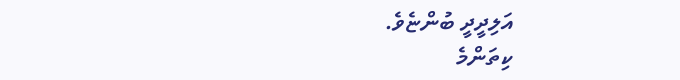އަލިދީދީ ބުންޏެވެ.
ކިތަންމެ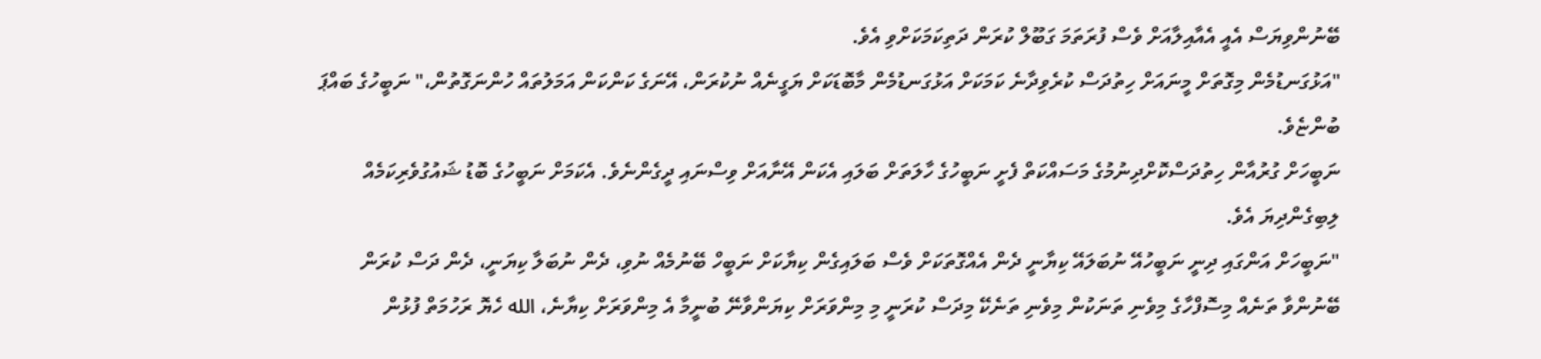ބޭނުންވިޔަސް އެއީ އެއާއިލާއަށް ވެސް ފުރަތަމަ ގަބޫލް ކުރަން ދަތިކަމަކަށްވި އެވެ.
"އަޅުގަނޑުމެން މިގޮތަށް މީނައަށް ހިތުދަސް ކުރެވިދާނެ ކަމަކަށް އަޅުގަނޑުމެން މާބޮޑަކަށް ޔަގީނެއް ނުކުރަން، އޭނަގެ ކަންކަން އަމަލުތައް ހުންނަގޮތުން،" ނަބީހުގެ ބައްޕަ ބުންޏެވެ.
ނަބީހަށް ގުރުއާން ހިތުދަސްކޮށްދިނުމުގެ މަސައްކަތް ފެށީ ނަބީހުގެ ހާލަތަށް ބަލައި އެކަން އޭނާއަށް ވިސްނައި ދީގެންނެވެ. އެކަމަށް ނަބީހުގެ ބޮޑު ޝައުގުވެރިކަމެއް ލިބިގެންދިޔަ އެވެ.
"ނަބީހަށް އަންގައި ދިނީ ނަބީހުއޭ ނުބަލައޭ ކިޔާނީ ދެން އެއްގޮތަކަށް ވެސް ބަލައިގެން ކިޔާކަށް ނަބީހް ބޭނުމެއް ނުވި، ދެން ނުބަލާ ކިޔަނީ، ދެން ދަސް ކުރަން ބޭނުންވާ ތަނެއް މިސޮފްހާގެ މިވެނި ތަނަކުން މިވެނި ތަނެކޭ މިދަސް ކުރަނީ މި މިންވަރަށް ކިޔަންވާނޭ ބުނީމާ އެ މިންވަރަށް ކިޔާނެ، الله ހެޔޮ ރަހުމަތް ފުޅުން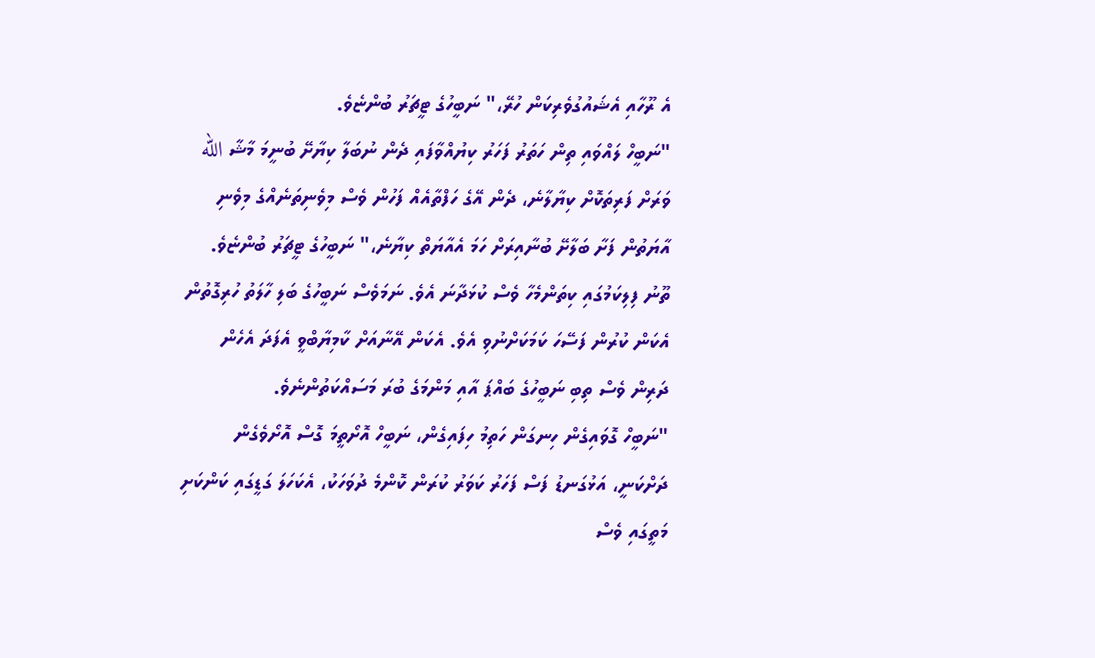އެ ރޫހާއި އެޝައުގުވެރިކަން ހުރޭ،" ނަބީހުގެ ޓީޗަރު ބުންޏެވެ.
"ނަބީހް ލައްވައި ތިން ހަތަރު ފަހަރު ކިޔުއްވާފައި ދެން ނުބަލާ ކިޔާށޭ ބުނީމަ މާޝާ الله ވަރަށް ފަރިތަކޮށް ކިޔާލާނެ، ދެން އޭގެ ހަފްތާއެއް ފަހުން ވެސް މިވެނިތަނެއްގެ މިވެނި އާޔަތުން ފަށާ ބަލާށޭ ބުނާއިރަށް ހަމަ އެއާޔަތް ކިޔާނެ،" ނަބީހުގެ ޓީޗަރު ބުންޏެވެ.
ތޫނު ފިލިކަމުގައި ކިތަންމެހާ ވެސް ކުޅަދާނަ އެވެ. ނަމަވެސް ނަބީހުގެ ބަލި ހާލަތު ހުރިގޮތުން އެކަން ކުރުން ފަސޭހަ ކަމަކަށްނުވި އެވެ. އެކަން އޭނާއަށް ކާމިޔާބްވީ އެފަދަ އެހެން ދަރިން ވެސް ތިބި ނަބީހުގެ ބައްޕަ އާއި މަންމަގެ ބުރަ މަސައްކަތުންނެވެ.
"ނަބީހް ގޮވައިގެން ހިނގަން ހަތިމު ހިފައިގެން، ނަބީހް އޮށޯތީމަ ގޮސް އޮށޯވެގެން ދަށްކަނީ، އަޅުގަނޑު ފަސް ފަހަރު ކަވަރު ކުރަން ކޮންމެ ދުވަހަކު، އެކަހަލަ ގަޑީގައި ކަންކަށި މަތީގައި ވެސް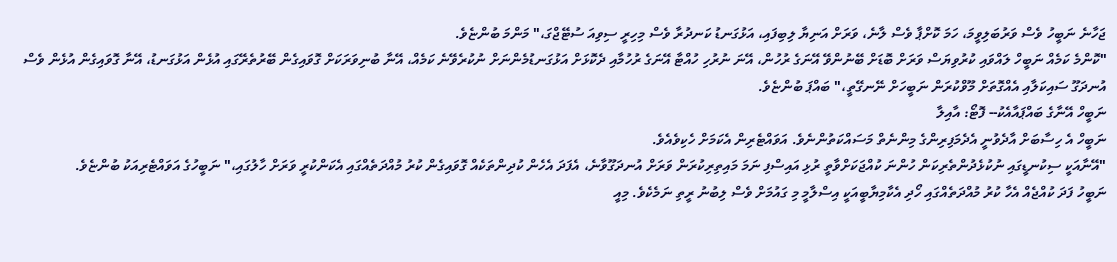ޖަހާނެ ނަބީހު ވެސް ވަރުބަލިވީމަ، ހަމަ ކޮށްޕާ ވެސް ލާނެ، ވަރަށް އަނިޔާ ލިބިފައި، އަޅުގަނޑު ކަނދުރާ ވެސް މިހިރީ ސިވިއަ ސުޓޭޖްގަ،" މަންމަ ބުންޏެވެ.
"ކޮންމެ ކަމެއް ނަބީހް ލައްވައި ކުރުވިޔަސް ވަރަށް ބޮޑަށް ބޭނުންވޭ އޭނަގެ ރުހުން، އޭނަ ނުރުހި ހުއްޓާ އޭނަގެ ރުހުމާއި ދެކޮޅަށް އަޅުގަނޑުމެންނަށް ނުކުރެވޭނެ ކަމެއް، އޭނާ ބުނިވަރަކަށް ގޮވައިގެން ބޭރުތެރޭގައި އުޅެން އަޅުގަނޑު، އޭނާ ގޮވައިގެން އުޅެން ވެސް އުނދަގޫ ސައިކަލާއި އެއްގޮތަށް މޫވްކުރަން ނަބީހަށް ނޭނގޭތީ،" ބައްޕަ ބުންޏެވެ.
ނަބީހް އޭނާގެ ބައްޕައާއެކު-- ފޮޓޯ: އާއިލާ
ނަބީހް އެ ހިސާބަށް އާދެވުނީ އެދެމަފިރިންގެ މިންނެތް މަސައްކަތުންނެވެ. އަވައްޓެރިން އެކަމަށް ހެކިވެއެވެ.
"އޭނާއަކީ ސިކުނޑީގައި ނުކުޅެދުންތެރިކަން ހުންނަ ކުއްޖަކަށްވާތީ ރުޅި އައިސްފި ނަމަ މައިތިރިކުރަން ވަރަށް އުނދަގޫވާނެ، އެފަދަ އެހެން ކުދިންތަކެއް ގޮވައިގެން ކުރު މުއްދަތެއްގައި އެކަންކުރީ ވަރަށް ހާލުގައި،" ނަބީހުގެ އަވައްޓެރިއަކު ބުންޏެވެ.
ނަބީހު ފަދަ ކުއްޖެއް އެހާ ކުރު މުއްދަތެއްގައި ހޯދި އެކާމިޔާބީއަކީ އިސްލާމީ މި ގައުމަށް ވެސް ލިބުނު ރީތި ނަމެކެވެ. މިއީ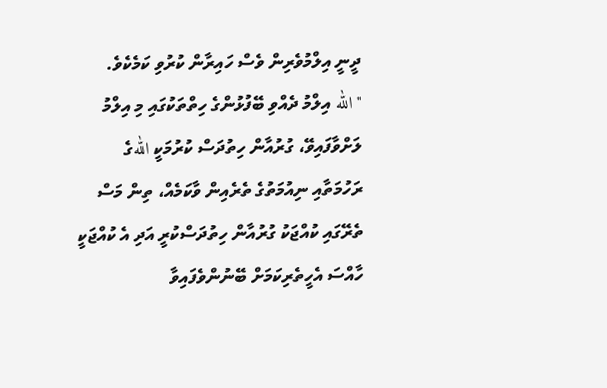ދީނީ އިލްމުވެރިން ވެސް ހައިރާން ކުރުވި ކަމެކެވެ.
"الله އިލްމު ދެއްވި ބޭފުޅުންގެ ހިތްތަކުގައި މި އިލްމު ލަށްވާފައިވޭ، ގުރުއާން ހިތުދަސް ކުރުމަކީ اللهގެ ރަހުމަތާއި ނިއުމަތުގެ ތެރެއިން ވާކަމެއް، ތިން މަސް ތެރޭގައި ކުއްޖަކު ގުރުއާން ހިތުދަސްކުރީ އަދި އެ ކުއްޖަކީ ހާއްސަ އެހީތެރިކަމަށް ބޭނުންވެފައިވާ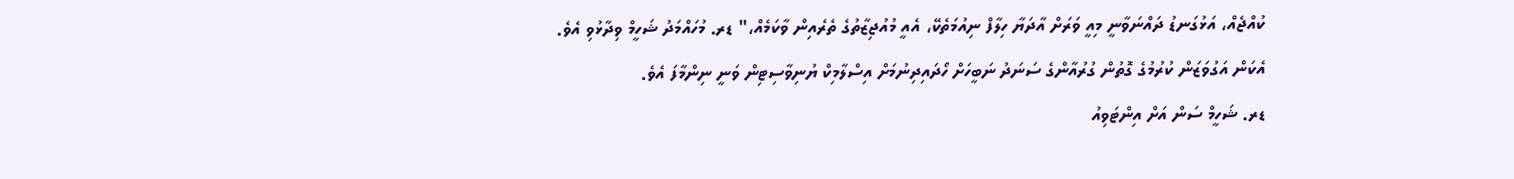ކުއްޖެއް، އަޅުގަނޑު ދައްނަވާނީ މިއީ ވަރަށް އާދަޔާ ހިލާފް ނިއުމަތެކޭ، އެއީ މުއުޖިޒާތުގެ ތެރެއިން ވާކަމެއް،" ޑރ. މުހައްމަދު ޝަހީމް ވިދާޅުވި އެވެ.
އެކަން އަގުވަޒަން ކުރުމުގެ ގޮތުން ގުރުއާންގެ ސަނަދު ނަބީހަށް ހޯދައިދިނުމަށް އިސްލާމިކް ޔުނިވާސިޓިން ވަނީ ނިންމާފަ އެވެ.
ޑރ. ޝަހީމް ސަން އަށް އިންޓަވިއު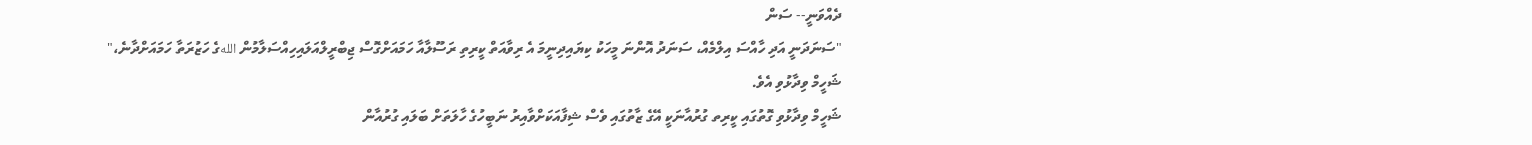ދެއްވަނީ-- ސަން
"ސަނަދަނީ އަދި ހާއްސަ އިލްމެއް، ސަނަދު އޮންނަ މީހަކު ކިޔައިދިނީމަ އެ ރިވާއަތް ކީރިތި ރަސޫލާއާ ހަމައަށްގޮސް ޖިބްރީލްއަލައިހިއްސަލާމުން اللهގެ ހަޒުރަތާ ހަމައަށްދާނެ،" ޝަހީމް ވިދާޅުވި އެވެ.
ޝަހީމް ވިދާޅުވި ގޮތުގައި ކީރިތ ގުރުއާނަކީ އޭގެ ޒާތުގައި ވެސް ޝިފާއަކަށްވާއިރު ނަބީހުގެ ހާލަތަށް ބަލައި ގުރުއާން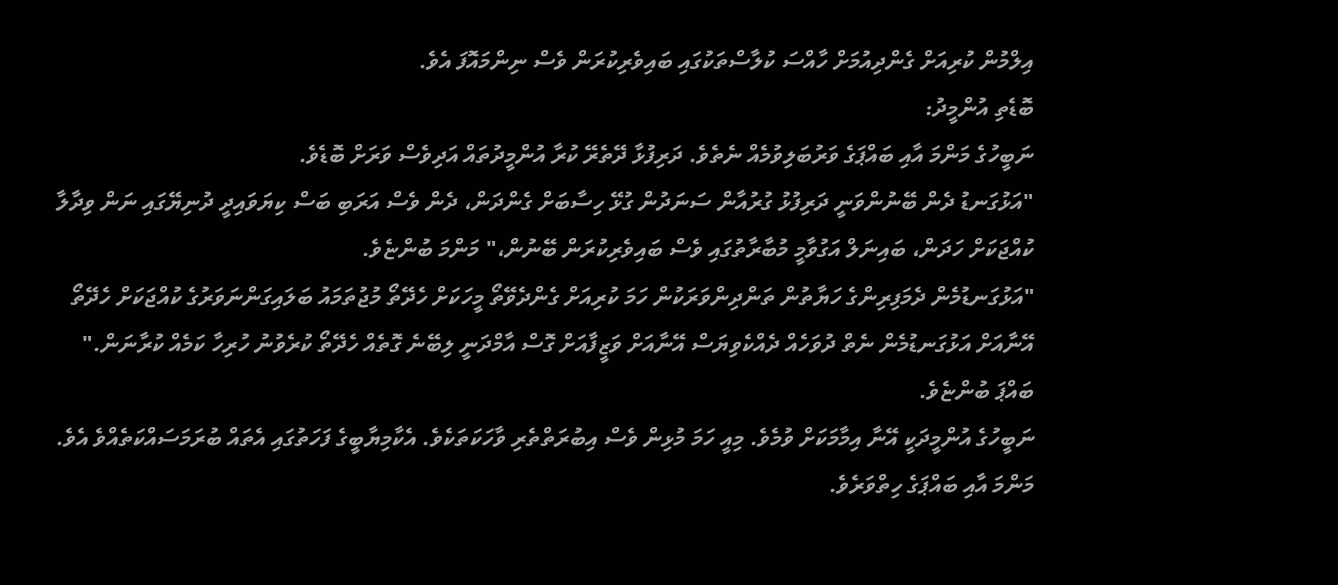އިލްމުން ކުރިއަށް ގެންދިއުމަށް ހާއްސަ ކުލާސްތަކުގައި ބައިވެރިކުރަން ވެސް ނިންމައޮފަ އެވެ.
ބޮޑެތި އުންމީދު:
ނަބީހުގެ މަންމަ އާއި ބައްޕަގެ ވަރުބަލިވުމެއް ނެތެވެ. ދަރިފުޅާ ދޭތެރޭ ކުރާ އުންމީދުތައް އަދިވެސް ވަރަށް ބޮޑެވެ.
"އަޅުގަނޑު ދެން ބޭނުންވަނީ ދަރިފުޅު ގުރުއާން ސަނަދުން ގުޅޭ ހިސާބަށް ގެންދަން، ދެން ވެސް އަރަބި ބަސް ކިޔަވައިދީ ދުނިޔޭގައި ނަން ވިދާލާ ކުއްޖަކަށް ހަދަން، ބައިނަލް އަގުވާމީ މުބާރާތުގައި ވެސް ބައިވެރިކުރަން ބޭނުން،" މަންމަ ބުންޏެވެ.
"އަޅުގަނޑުމެން ދެމަފިރިންގެ ހަޔާތުން ތަންދިންވަރަކުން ހަމަ ކުރިއަށް ގެންދެވޭތޯ މީހަކަށް ހެދޭތޯ މުޖުތަމައު ބަލައިގަންނަވަރުގެ ކުއްޖަކަށް ހެދޭތޯ އޭނާއަށް އަޅުގަނޑުމެން ނެތް ދުވަހެއް ދެއްކެވިޔަސް އޭނާއަށް ވަޒީފާއަށް ގޮސް އާމްދަނީ ލިބޭނެ ގޮތެއް ހެދޭތޯ ކުރެވުނު ހުރިހާ ކަމެއް ކުރާނަން." ބައްޕަ ބުންޏެވެ.
ނަބީހުގެ އުންމީދަކީ އޭނާ އިމާމަކަށް ވުމެވެ. މިއީ ހަމަ މުޅިން ވެސް އިބުރަތްތެރި ވާހަކަތަކެވެ. އެކާމިޔާބީގެ ފަހަތުގައި އެތައް ބުރަމަސައްކަތެއްވެ އެވެ. މަންމަ އާއި ބައްޕަގެ ހިތްވަރެވެ.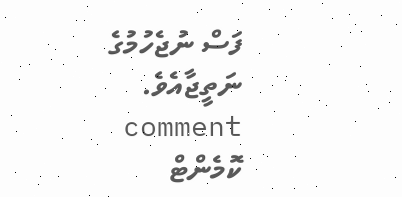ފަސް ނުޖެހުމުގެ ނަތީޖާއެވެ.
comment ކޮމެންޓް